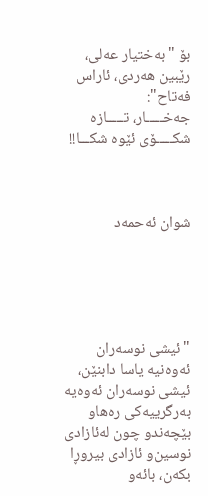بۆ "به‌ختیار عه‌لی، رێبین هه‌ردی، ئاراس فه‌تاح":
جه‌خـــــار، تـــــازه‌ شكـــــۆی ئێوه‌ شكـــا!!



شوان ئه‌حمه‌د





"ئیشی نوسه‌ران ئه‌وه‌نیه‌ یاسا دابنێن، ئیشی نوسه‌ران ئه‌وه‌یه‌ به‌رگرییه‌كی ره‌ها‌و بێچه‌ندو چون له‌ئازادی نوسین‌و ئازادی بیروڕا بكه‌ن، بائه‌و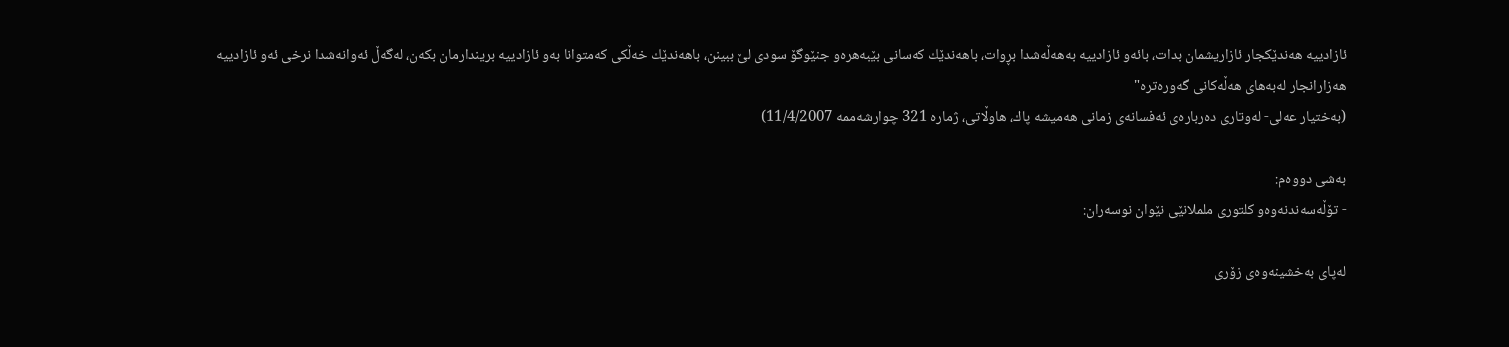ئازادییه‌ هه‌ندێكجار ئازاریشمان بدات، بائه‌و ئازادییه‌ به‌هه‌ڵه‌شدا بڕوات، باهه‌ندێك كه‌سانی بێبه‌هره‌و جنێوگۆ سودی لێ‌ ببینن، باهه‌ندێك خه‌ڵكی كه‌متوانا به‌و ئازادییه‌ بریندارمان بكه‌ن، له‌گه‌ڵ ئه‌وانه‌شدا نرخی ئه‌و ئازادییه‌ هه‌زارانجار له‌به‌های هه‌ڵه‌كانی گه‌وره‌تره‌"
(به‌ختیار عه‌لی- له‌وتاری ده‌رباره‌ی ئه‌فسانه‌ی زمانی هه‌میشه‌ پاك، هاوڵاتی، ژماره‌ 321 چوارشه‌ممه‌ 11/4/2007)

به‌شی دووه‌م:
- تۆڵه‌سه‌ندنه‌وه‌و كلتوری ململانێی نێوان نوسه‌ران:

له‌پای به‌خشینه‌وه‌ی زۆری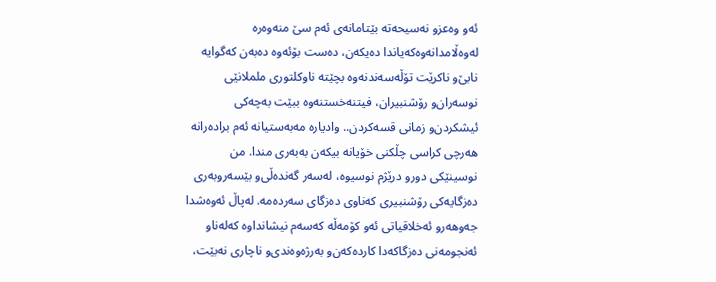ئه‌و وه‌عزو نه‌سیحه‌ته‌ بێتامانه‌ی ئه‌م سێ‌ منه‌وه‌ره‌ له‌وه‌ڵامدانه‌وه‌كه‌یاندا ده‌یكه‌ن، ده‌ست بۆئه‌وه‌ ده‌به‌ن كه‌گوایه‌ نابێ‌‌و ناكرێت تۆڵه‌سه‌ندنه‌وه‌ بچێته‌ ناوكلتوری ململانێی نوسه‌ران‌و رۆشنبیران، فیتنه‌خستنه‌وه‌ ببێت به‌چه‌كی ئیشكردن‌و زمانی قسه‌كردن.. وادیاره‌ مه‌به‌ستیانه‌ ئه‌م براده‌رانه‌ هه‌رچی كراسی چڵكنی خۆیانه‌ بیكه‌ن به‌به‌ری مندا. من نوسینێكی دورو درێژم نوسیوه‌، له‌سه‌ر گه‌نده‌ڵی‌و بێسه‌روبه‌ری ده‌زگایه‌كی رۆشنبیری كه‌ناوی ده‌زگای سه‌رده‌مه‌. له‌پاڵ ئه‌وه‌شدا جه‌وهه‌رو ئه‌خلاقیاتی ئه‌و كۆمه‌ڵه‌ كه‌سه‌م نیشانداوه‌ كه‌له‌ناو ئه‌نجومه‌نی ده‌زگاكه‌دا كارده‌كه‌ن‌و به‌رژه‌وه‌ندی‌و ناچاری نه‌بێت،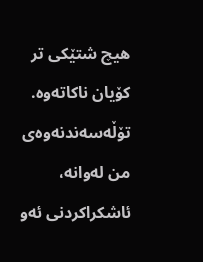هیچ شتێكی تر كۆیان ناكاته‌وه‌. تۆڵه‌سه‌ندنه‌وه‌ی من له‌وانه‌، ئاشكراكردنی ئه‌و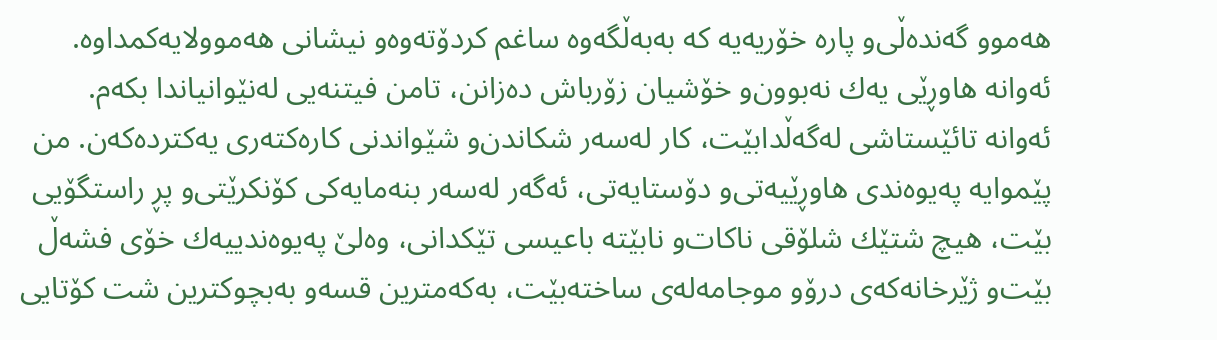هه‌موو گه‌نده‌ڵی‌و پاره‌ خۆریه‌یه‌ كه‌ به‌به‌ڵگه‌وه‌ ساغم كردۆته‌وه‌و نیشانی هه‌موولایه‌كمداوه‌. ئه‌وانه‌ هاوڕێی یه‌ك نه‌بوون‌و خۆشیان زۆرباش ده‌زانن، تامن فیتنه‌یی له‌نێوانیاندا بكه‌م. ئه‌وانه‌ تائێستاشی له‌گه‌ڵدابێت، كار له‌سه‌ر شكاندن‌و شێواندنی كاره‌كته‌ری یه‌كترده‌كه‌ن. من پێموایه‌ په‌یوه‌ندی هاوڕێیه‌تی‌و دۆستایه‌تی، ئه‌گه‌ر له‌سه‌ر بنه‌مایه‌كی كۆنكرێتی‌و پڕ راستگۆیی بێت، هیچ شتێك شلۆقی ناكات‌و نابێته‌ باعیسی تێكدانی، وه‌لێ‌ په‌یوه‌ندییه‌ك خۆی فشه‌ڵ بێت‌و ژێرخانه‌كه‌ی درۆو موجامه‌له‌ی ساخته‌بێت، به‌كه‌مترین قسه‌و به‌بچوكترین شت كۆتایی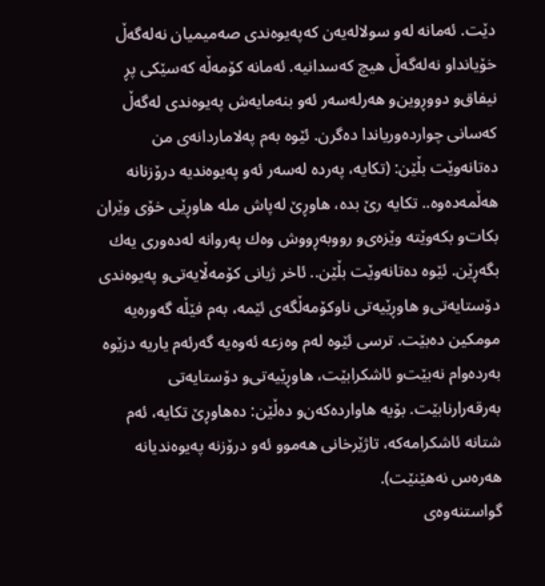دێت. ئه‌مانه‌ له‌و سولاله‌یه‌ن كه‌په‌یوه‌ندی صه‌میمیان نه‌له‌گه‌ڵ خۆیانداو نه‌له‌گه‌ڵ هیچ كه‌سدانیه‌. ئه‌مانه‌ كۆمه‌ڵه‌ كه‌سێكی پڕ نیفاق‌و دووڕوین‌و هه‌رله‌سه‌ر ئه‌و بنه‌مایه‌ش په‌یوه‌ندی له‌گه‌ڵ كه‌سانی چوارده‌وریاندا ده‌گرن. ئێوه‌ به‌م په‌لاماردانه‌ی من ده‌تانه‌وێت بڵێن: (تكایه‌، په‌رده‌ له‌سه‌ر ئه‌و په‌یوه‌ندیه‌ درۆزنانه‌ هه‌ڵمه‌ده‌وه‌.. تكایه‌ رێ‌ بده‌، هاوڕێ‌ له‌پاش مله‌ هاوڕێی خۆی وێران بكات‌و بكه‌وێته‌ وێزه‌ی‌و رووبه‌ڕووش وه‌ك په‌روانه‌ له‌ده‌وری یه‌ك بگه‌ڕێن. ئێوه‌ ده‌تانه‌وێت بڵێن.. ئاخر ژیانی كۆمه‌ڵایه‌تی‌و په‌یوه‌ندی دۆستایه‌تی‌و هاوڕێیه‌تی ناوكۆمه‌ڵگه‌ی ئێمه‌، به‌م فێڵه‌ گه‌وره‌یه‌ مومكین ده‌بێت. ترسی ئێوه‌ له‌م وه‌زعه‌ ئه‌وه‌یه‌ گه‌رئه‌م یاریه‌ دزێوه‌ به‌رده‌وام نه‌بێت‌و ئاشكرابێت، هاوڕێیه‌تی‌و دۆستایه‌تی به‌رقه‌رارنابێت. بۆیه‌ هاوارده‌كه‌ن‌و ده‌ڵێن: ده‌هاوڕێ‌ تكایه‌، ئه‌م شتانه‌ ئاشكرامه‌كه‌، تاژێرخانی هه‌موو ئه‌و درۆزنه‌ په‌یوه‌ندیانه‌ هه‌ره‌س نه‌هێنێت).
گواستنه‌وه‌ی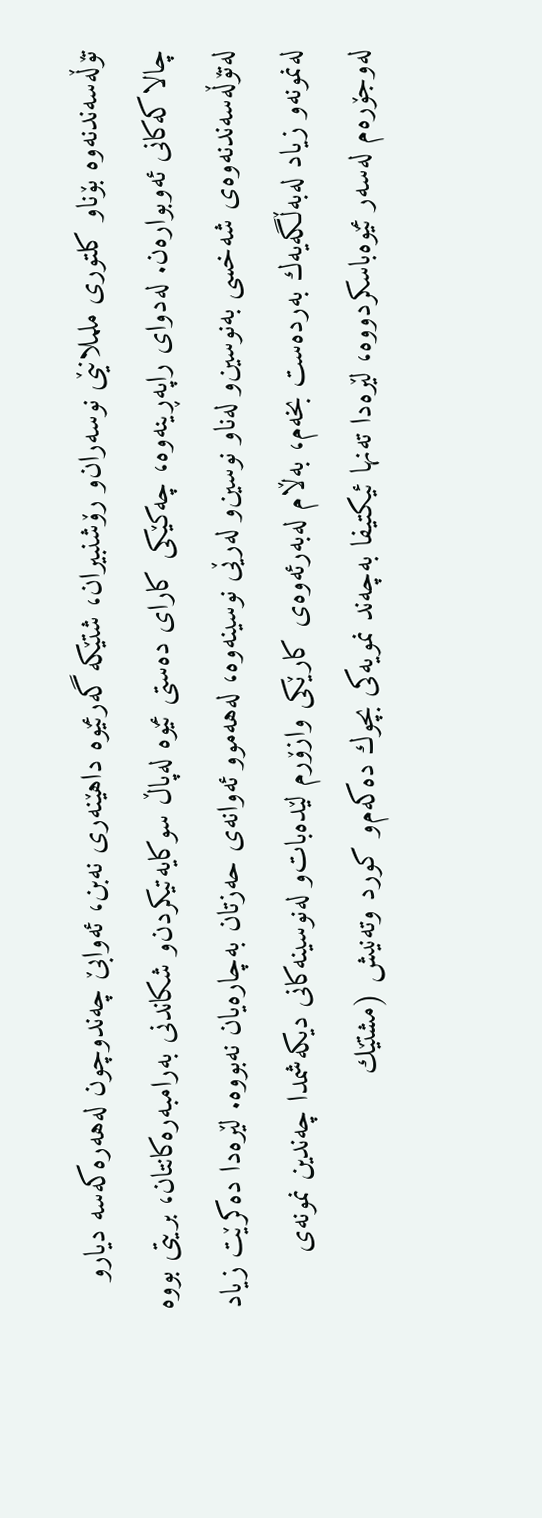تۆڵه‌سه‌ندنه‌وه‌ بۆناو كلتوری ململانێی نوسه‌ران‌و رۆشنبیران، شتێكه‌ گه‌رئێوه‌ داهێنه‌ری نه‌بن، ئه‌وابێ‌ چه‌ندوچون له‌هه‌ره‌كه‌سه‌ دیارو چالاكه‌كانی ئه‌وبواره‌ن. له‌دوای راپه‌ڕینه‌وه‌، چه‌كێكی كارای ده‌ستی ئێوه‌ له‌پاڵ سوكایه‌تیكردن‌و شكاندنی به‌رامبه‌ره‌كانتان، بریتی بووه‌ له‌تۆڵه‌سه‌ندنه‌وه‌ی شه‌خسی به‌نوسین‌و له‌ناو نوسین‌و له‌رێی نوسینه‌وه‌، له‌هه‌موو ئه‌وانه‌ی حه‌زتان به‌چاره‌یان نه‌بووه‌. لێره‌دا ده‌كرێت زیاد له‌نمونه‌و زیاد له‌به‌ڵگه‌یه‌ك به‌رده‌ست بخه‌م، به‌ڵام له‌به‌رئه‌وه‌ی كارێكی وازۆرم لێده‌بات‌و له‌نوسینه‌كانی دیكه‌شمدا چه‌ندین نمونه‌ی له‌وجۆره‌م له‌سه‌ر ئێوه‌باسكردووه‌، لێره‌دا ته‌نها ئیكتیفا به‌چه‌ند نمویه‌كی بچوك ده‌كه‌م‌و كورد وته‌نیش (مشتێك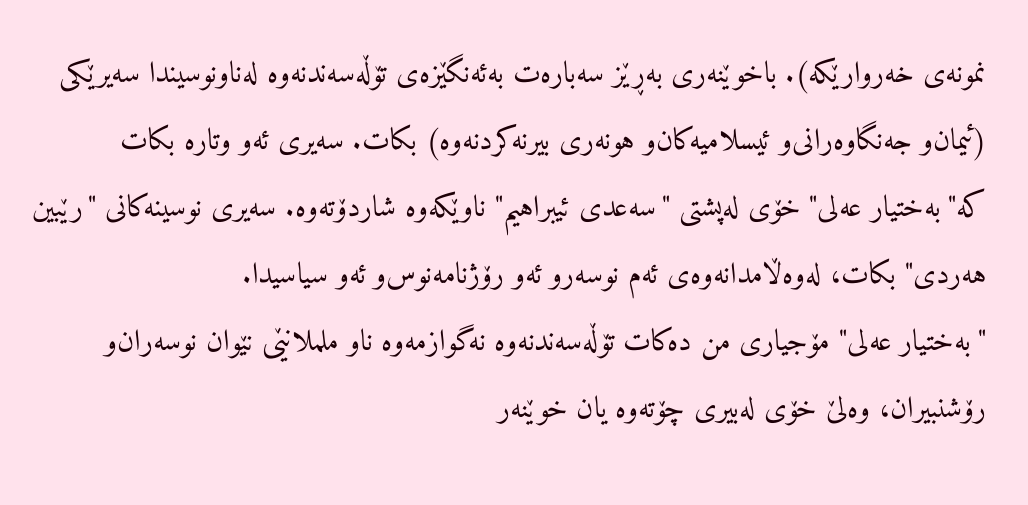نمونه‌ی خه‌روارێكه‌). باخوێنه‌ری به‌ڕێز سه‌باره‌ت به‌ئه‌نگێزه‌ی تۆڵه‌سه‌ندنه‌وه‌ له‌ناونوسیندا سه‌یرێكی (ئیمان‌و جه‌نگاوه‌رانی‌و ئیسلامیه‌كان‌و هونه‌ری بیرنه‌كردنه‌وه‌) بكات. سه‌یری ئه‌و وتاره‌ بكات كه‌"به‌ختیار عه‌لی" خۆی له‌پشتی "سه‌عدی ئیبراهیم" ناوێكه‌وه‌ شاردۆته‌وه‌. سه‌یری نوسینه‌كانی "رێبین هه‌ردی" بكات، له‌وه‌ڵامدانه‌وه‌ی ئه‌م نوسه‌رو ئه‌و رۆژنامه‌نوس‌و ئه‌و سیاسیدا.
"به‌ختیار عه‌لی" مۆجیاری من ده‌كات تۆڵه‌سه‌ندنه‌وه‌ نه‌گوازمه‌وه‌ ناو ململانێی نێوان نوسه‌ران‌و رۆشنبیران، وه‌لێ‌ خۆی له‌بیری چۆته‌وه‌ یان خوێنه‌ر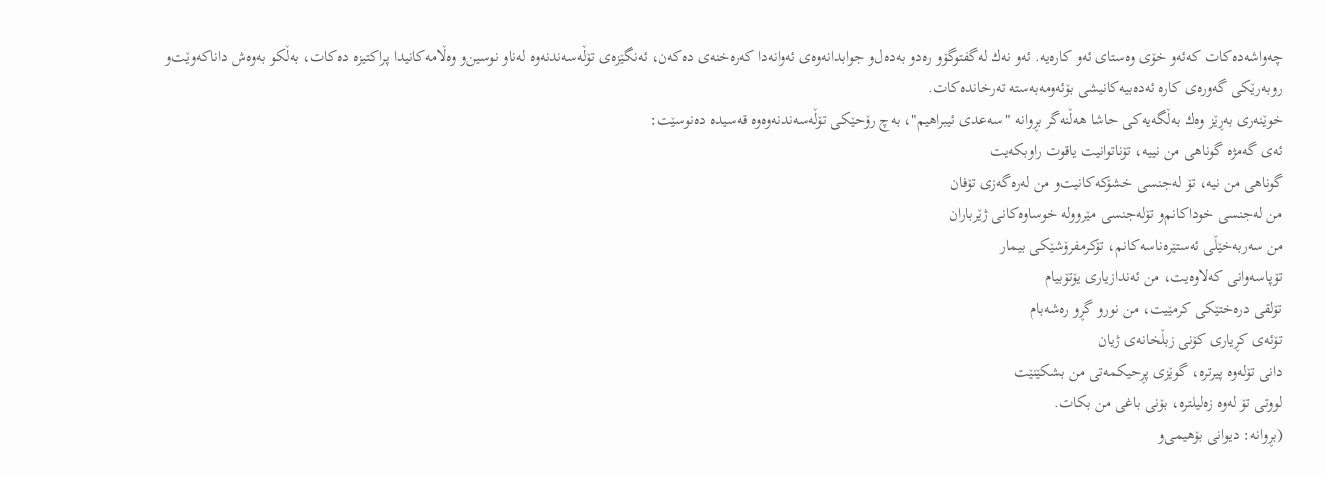چه‌واشه‌ده‌كات كه‌ئه‌و خۆی وه‌ستای ئه‌و كاره‌یه‌. ئه‌و نه‌ك له‌گفتوگۆو ره‌دو به‌ده‌ل‌و جوابدانه‌وه‌ی ئه‌وانه‌دا كه‌ره‌خنه‌ی ده‌كه‌ن، ئه‌نگێزه‌ی تۆڵه‌سه‌ندنه‌وه‌ له‌ناو نوسین‌و وه‌ڵامه‌كانیدا پراكتیزه‌ ده‌كات، به‌ڵكو به‌وه‌ش داناكه‌وێت‌و روبه‌رێكی گه‌وره‌ی كاره‌ ئه‌ده‌بیه‌كانیشی بۆئه‌ومه‌به‌سته‌ ته‌رخانده‌كات.
خوێنه‌ری به‌ڕێز وه‌ك به‌ڵگه‌یه‌كی حاشا هه‌ڵنه‌گر بڕوانه‌ "سه‌عدی ئیبراهیم"، به‌چ رۆحێكی تۆڵه‌سه‌ندنه‌وه‌وه‌ قه‌سیده‌ ده‌نوسێت:
ئه‌ی گه‌مژه‌ گوناهی من نییه‌، تۆناتوانیت یاقوت راوبكه‌یت
گوناهی من نیه‌، تۆ له‌جنسی خشۆكه‌كانیت‌و من له‌ره‌گه‌زی تۆفان
من له‌جنسی خوداكانم‌و تۆله‌جنسی مێرووله‌ خوساوه‌كانی ژێرباران
من سه‌ربه‌خێڵی ئه‌ستێره‌ناسه‌كانم، تۆكرمفرۆشێكی بیمار
تۆپاسه‌وانی كه‌لاوه‌یت، من ئه‌ندازیاری یۆتۆبیام
تۆلقی دره‌ختێكی كرمێیت، من نورو گڕو ره‌شه‌بام
تۆئه‌ی كڕیاری كۆنی زبڵخانه‌ی ژیان
دانی تۆله‌وه‌ پیرتره‌، گوێزی پڕحیكمه‌تی من بشكێنێت
لووتی تۆ له‌وه‌ زه‌لیلتره‌، بۆنی باغی من بكات.
(بڕوانه‌: دیوانی بۆهیمی‌و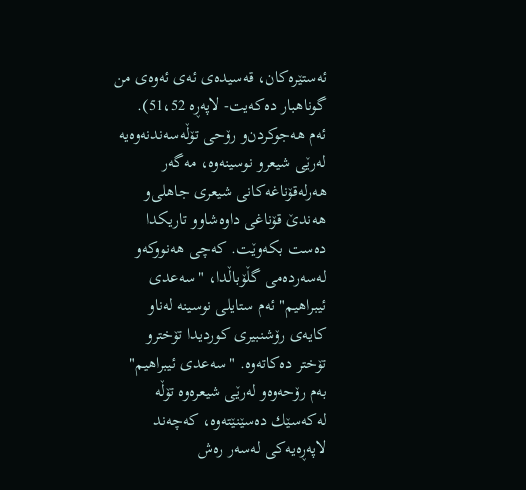ئه‌ستێره‌كان، قه‌سیده‌ی ئه‌ی ئه‌وه‌ی من گوناهبار ده‌كه‌یت- لاپه‌ڕه‌ 51،52).
ئه‌م هه‌جوكردن‌و رۆحی تۆڵه‌سه‌ندنه‌وه‌یه‌ له‌رێی شیعرو نوسینه‌وه‌، مه‌گه‌ر هه‌رله‌قۆناغه‌كانی شیعری جاهلی‌و هه‌ندێ‌ قۆناغی داوه‌شاوو تاریكدا ده‌ست بكه‌وێت. كه‌چی هه‌نووكه‌و له‌سه‌رده‌می گڵۆباڵدا، "سه‌عدی ئیبراهیم" ئه‌م ستایلی نوسینه‌ له‌ناو كایه‌ی رۆشنبیری كوردیدا تۆخترو تۆختر ده‌كاته‌وه‌. "سه‌عدی ئیبراهیم" به‌م رۆحه‌وه‌و له‌رێی شیعره‌وه‌ تۆڵه‌ له‌كه‌سێك ده‌سێنێته‌وه‌، كه‌چه‌ند لاپه‌ڕه‌یه‌كی له‌سه‌ر ره‌ش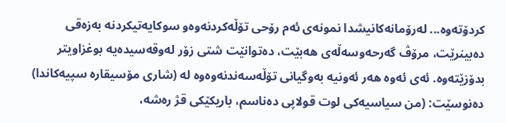كردۆته‌وه‌... له‌رۆمانه‌كانیشدا نمونه‌ی ئه‌م رۆحی تۆڵه‌كردنه‌وه‌و سوكایه‌تیكردنه‌ به‌زه‌قی ده‌بینرێت، مرۆڤ گه‌رحه‌وسه‌ڵه‌ی هه‌بێت، ده‌توانێت شتی زۆر له‌وقه‌سیده‌یه‌ بوغزاویتر بدۆزێته‌وه‌. ئه‌ی ئه‌وه‌ هه‌ر ئه‌ونیه‌ به‌وگیانی تۆڵه‌سه‌ندنه‌وه‌وه‌ له‌ (شاری مۆسیقاره‌ سپیه‌كاندا) ده‌نوسێت: (من سیاسیه‌كی لوت قولاپی ده‌ناسم، باریكێكی قژ ره‌شه‌،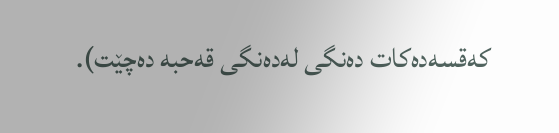كه‌قسه‌ده‌كات ده‌نگی له‌ده‌نگی قه‌حبه‌ ده‌چێت).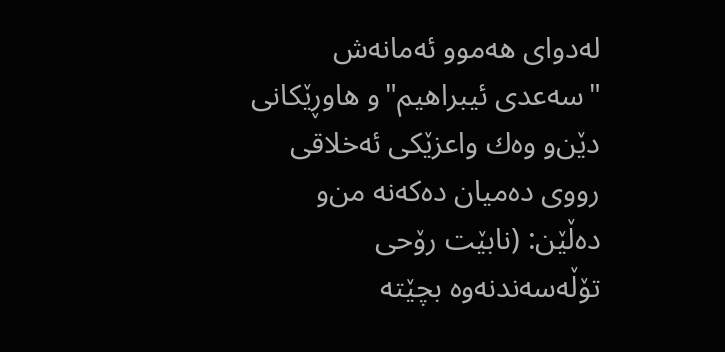له‌دوای هه‌موو ئه‌مانه‌ش "سه‌عدی ئیبراهیم"و هاوڕێكانی دێن‌و وه‌ك واعزێكی ئه‌خلاقی رووی ده‌میان ده‌كه‌نه‌ من‌و ده‌ڵێن: (نابێت رۆحی تۆڵه‌سه‌ندنه‌وه‌ بچێته‌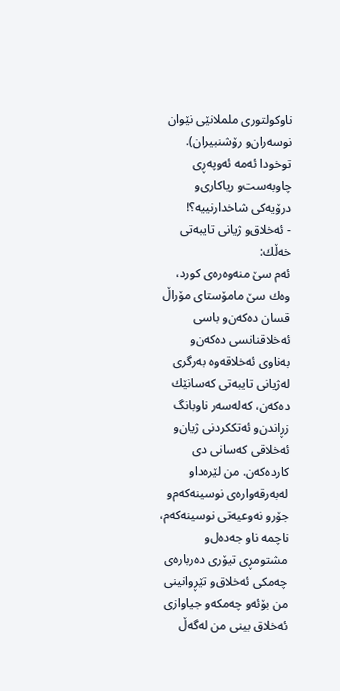ناوكولتوری ململانێی نێوان نوسه‌ران‌و رۆشنبیران). توخودا ئه‌مه‌ ئه‌وپه‌ڕی چاوبه‌ست‌و ریاكاری‌و درۆیه‌كی شاخدارنییه‌؟!
- ئه‌خلاق‌و ژیانی تایبه‌تی خه‌ڵك:
ئه‌م سێ‌ منه‌وه‌ره‌ی كورد، وه‌ك سێ‌ مامۆستای مۆراڵ قسان ده‌كه‌ن‌و باسی ئه‌خلاقنانسی ده‌كه‌ن‌و به‌ناوی ئه‌خلاقه‌وه‌ به‌رگری له‌ژیانی تایبه‌تی كه‌سانێك ده‌كه‌ن، كه‌له‌سه‌ر ناوبانگ زڕاندن‌و ئه‌تككردنی ژیان‌و ئه‌خلاقی كه‌سانی دی كارده‌كه‌ن. من لێره‌داو له‌به‌رقه‌واره‌ی نوسینه‌كه‌م‌و جۆرو نه‌وعیه‌تی نوسینه‌كه‌م، ناچمه‌ ناو جه‌ده‌ل‌و مشتومڕی تیۆری ده‌رباره‌ی چه‌مكی ئه‌خلاق‌و تێڕوانینی من بۆئه‌و چه‌مكه‌و جیاوازی ئه‌خلاق بینی من له‌گه‌ڵ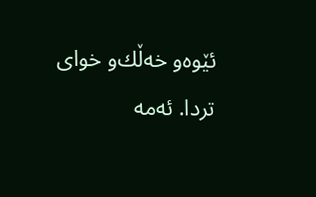ئێوه‌و خه‌ڵك‌و خوای تردا. ئه‌مه‌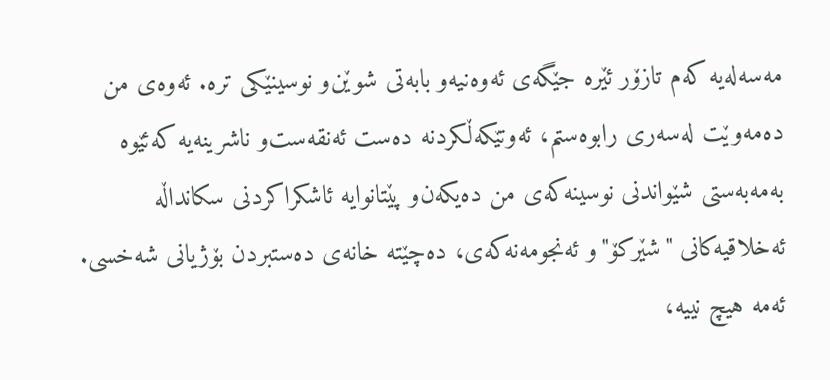مه‌سه‌له‌یه‌ كه‌م تازۆر ئێره‌ جێگه‌ی ئه‌وه‌نیه‌و بابه‌تی شوێن‌و نوسینێكی تره‌. ئه‌وه‌ی من ده‌مه‌وێت له‌سه‌ری رابوه‌ستم، ئه‌وتێكه‌ڵكردنه‌ ده‌ست ئه‌نقه‌ست‌و ناشرینه‌یه‌ كه‌ئێوه‌ به‌مه‌به‌ستی شێواندنی نوسینه‌كه‌ی من ده‌یكه‌ن‌و پێتانوایه‌ ئاشكراكردنی سكانداڵه‌ ئه‌خلاقیه‌كانی "شێركۆ"و ئه‌نجومه‌نه‌كه‌ی، ده‌چێته‌ خانه‌ی ده‌ستبردن بۆژیانی شه‌خسی. ئه‌مه‌ هیچ نییه‌،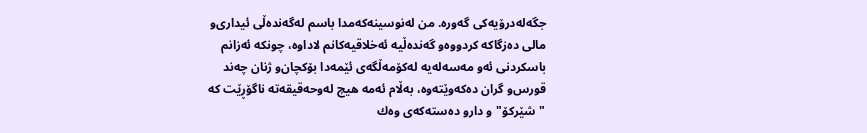جگه‌له‌درۆیه‌كی گه‌وره‌. من له‌نوسینه‌كه‌مدا باسم له‌گه‌نده‌ڵی ئیداری‌و مالی ده‌زگاكه‌ كردووه‌و گه‌نده‌ڵیه‌ ئه‌خلاقیه‌كانم لاداوه‌، چونكه‌ ئه‌زانم باسكردنی ئه‌و مه‌سه‌له‌یه‌ له‌كۆمه‌ڵگه‌ی ئێمه‌دا بۆكچان‌و ژنان چه‌ند قورس‌و گران ده‌كه‌وێته‌وه‌، به‌ڵام ئه‌مه‌ هیچ له‌وحه‌قیقه‌ته‌ ناگۆڕێت كه‌ "شێركۆ"و دارو ده‌سته‌كه‌ی وه‌ك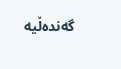گه‌نده‌ڵیه‌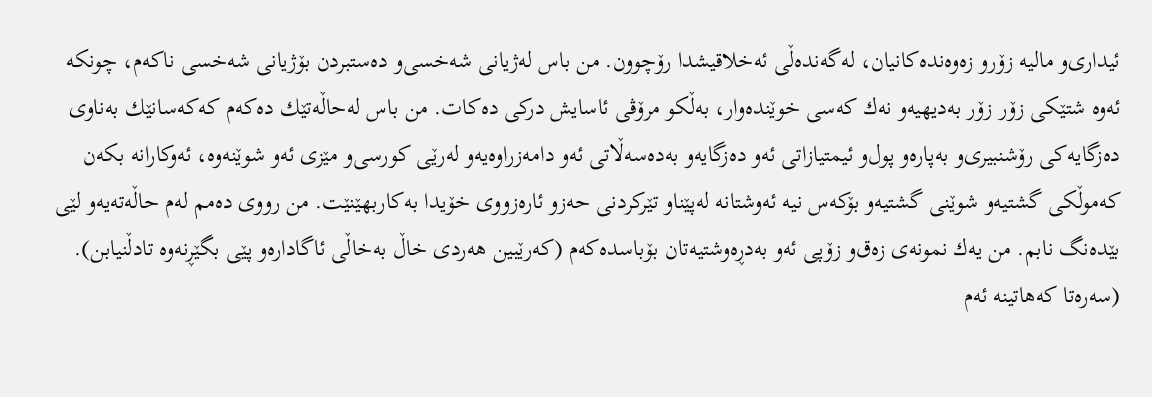ئیداری‌و مالیه‌ زۆرو زه‌وه‌نده‌كانیان، له‌گه‌نده‌ڵی ئه‌خلاقیشدا رۆچوون. من باس له‌ژیانی شه‌خسی‌و ده‌ستبردن بۆژیانی شه‌خسی ناكه‌م، چونكه‌ ئه‌وه‌ شتێكی زۆر زۆر به‌دیهیه‌و نه‌ك كه‌سی خوێنده‌وار، به‌ڵكو مرۆڤی ئاسایش دركی ده‌كات. من باس له‌حاڵه‌تێك ده‌كه‌م كه‌كه‌سانێك به‌ناوی ده‌زگایه‌كی رۆشنبیری‌و به‌پاره‌و پول‌و ئیمتیازاتی ئه‌و ده‌زگایه‌و به‌ده‌سه‌ڵاتی ئه‌و دامه‌زراوه‌یه‌و له‌رێی كورسی‌و مێزی ئه‌و شوێنه‌وه‌، ئه‌وكارانه‌ بكه‌ن كه‌موڵكی گشتیه‌و شوێنی گشتیه‌و بۆكه‌س نیه‌ ئه‌وشتانه‌ له‌پێناو تێركردنی حه‌زو ئاره‌زووی خۆیدا به‌كاربهێنێت. من رووی ده‌مم له‌م حاڵه‌ته‌یه‌و لێی بێده‌نگ نابم. من یه‌ك نمونه‌ی زه‌ق‌و زۆپی ئه‌و به‌دڕه‌وشتیه‌تان بۆباسده‌كه‌م (كه‌رێبین هه‌ردی خاڵ به‌خاڵی ئاگاداره‌و پێی بگێڕنه‌وه‌ تادڵنیابن).
(سه‌ره‌تا كه‌هاتینه‌ ئه‌م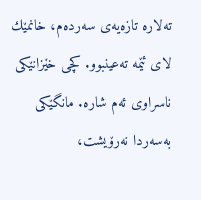ته‌لاره‌ تازه‌یه‌ی سه‌رده‌م، خانمێك لای ئێمه‌ ته‌عینبوو. كچی خێزانێكی ناسراوی ئه‌م شاره‌. مانگێكی به‌سه‌ردا نه‌رۆیشت،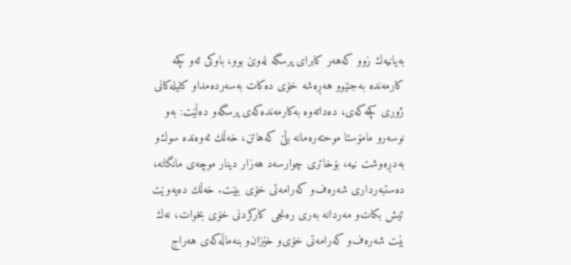به‌یانیه‌ك زوو كه‌هه‌ر كابرای پرسگه‌ له‌وێ‌ بوو، باوكی ئه‌و كچه‌ كارمه‌نده‌ به‌جنێوو هه‌ڕه‌شه‌ خۆی ده‌كات به‌سه‌رده‌مداو كلیله‌كانی ژوری كچه‌كه‌ی، ده‌داته‌وه‌ به‌كارمه‌نده‌كه‌ی پرسگه‌و ده‌ڵێت: به‌و نوسه‌رو مامۆستا موحته‌ره‌مانه‌ بڵێ‌ كه‌هاتن، خه‌ڵك ئه‌وه‌نده‌ سوك‌و به‌دڕه‌وشت نیه‌، بۆخاتری چوارسه‌د هه‌زار دینار موچه‌ی مانگانه‌، ده‌ستبه‌رداری شه‌ره‌ف‌و كه‌رامه‌تی خۆی ببێت. خه‌ڵك ده‌یه‌وێت ئیش بكات‌و مه‌ردانه‌ به‌ری ره‌نجی كاركردنی خۆی بخوات، نه‌ك بێت شه‌ره‌ف‌و كه‌رامه‌تی خۆی‌و خێزان‌و بنه‌ماڵه‌كه‌ی هه‌راج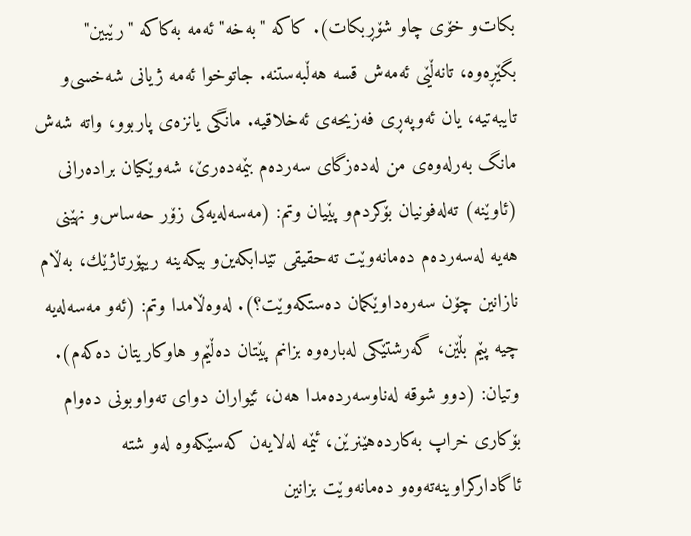بكات‌و خۆی چاو شۆڕبكات). كاكه‌ "به‌خه‌" ئه‌مه‌ به‌كاكه‌ "رێبین" بگێڕه‌وه‌، تانه‌ڵێی ئه‌مه‌ش قسه‌ هه‌ڵبه‌ستنه‌. جاتوخوا ئه‌مه‌ ژیانی شه‌خسی‌و تایبه‌تیه‌، یان ئه‌وپه‌ڕی فه‌زیحه‌ی ئه‌خلاقیه‌. مانگی یانزه‌ی پاربوو، واته‌ شه‌ش مانگ به‌رله‌وه‌ی من له‌ده‌زگای سه‌رده‌م بێمه‌ده‌رێ‌، شه‌وێكیان براده‌رانی (ئاوێنه‌) ته‌له‌فونیان بۆكردم‌و پێیان وتم: (مه‌سه‌له‌یه‌كی زۆر حه‌ساس‌و نهێنی هه‌یه‌ له‌سه‌رده‌م ده‌مانه‌وێت ته‌حقیقی تێدابكه‌ین‌و بیكه‌ینه‌ ریپۆرتاژێك، به‌ڵام نازانین چۆن سه‌ره‌داوێكمان ده‌ستكه‌وێت؟). له‌وه‌ڵامدا وتم: (ئه‌و مه‌سه‌له‌یه‌ چیه‌ پێم بڵێن، گه‌رشتێكی له‌باره‌وه‌ بزانم پێتان ده‌ڵێم‌و هاوكاریتان ده‌كه‌م). وتیان: (دوو شوقه‌ له‌ناوسه‌رده‌مدا هه‌ن، ئێواران دوای ته‌واوبونی ده‌وام بۆكاری خراپ به‌كارده‌هێنرێن، ئێمه‌ له‌لایه‌ن كه‌سێكه‌وه‌ له‌و شته‌ ئاگاداركراوینه‌ته‌وه‌و ده‌مانه‌وێت بزانین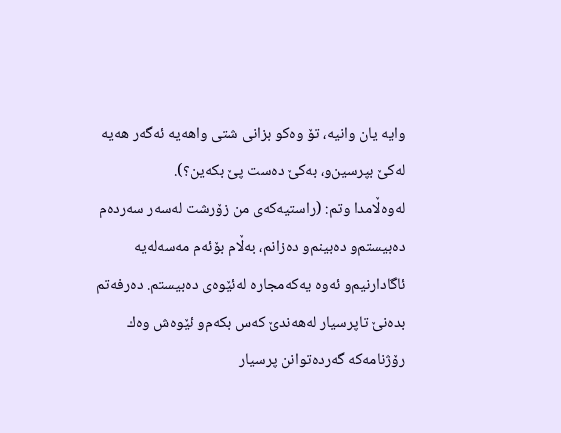وایه‌ یان وانیه‌، تۆ وه‌كو بزانی شتی واهه‌یه‌ ئه‌گه‌ر هه‌یه‌ له‌كێ‌ بپرسین‌و، به‌كێ‌ ده‌ست پێ‌ بكه‌ین؟).
له‌وه‌ڵامدا وتم: (راستیه‌كه‌ی من زۆرشت له‌سه‌ر سه‌رده‌م ده‌بیستم‌و ده‌بینم‌و ده‌زانم، به‌ڵام بۆئه‌م مه‌سه‌له‌یه‌ ئاگادارنیم‌و ئه‌وه‌ یه‌كه‌مجاره‌ له‌ئێوه‌ی ده‌بیستم. ده‌رفه‌تم بده‌نێ‌ تاپرسیار له‌هه‌ندێ‌ كه‌س بكه‌م‌و ئێوه‌ش وه‌ك رۆژنامه‌كه‌ گه‌رده‌توانن پرسیار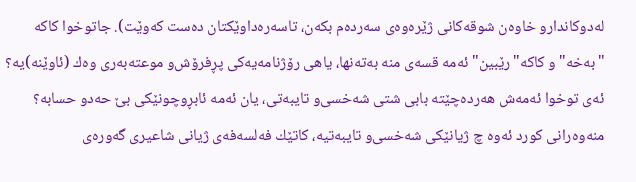له‌دوكاندارو خاوه‌ن شوقه‌كانی ژێره‌وه‌ی سه‌رده‌م بكه‌ن، تاسه‌ره‌داوێكتان ده‌ست كه‌وێت). جاتوخوا كاكه‌ "به‌خه‌"و كاكه‌"رێبین" ئه‌مه‌ قسه‌ی منه‌ به‌ته‌نها، یاهی رۆژنامه‌یه‌كی پڕفرۆش‌و موعته‌به‌ری وه‌ك (ئاوێنه‌)یه‌؟ ئه‌ی توخوا ئه‌مه‌ش هه‌رده‌چێته‌ بابی شتی شه‌خسی‌و تایبه‌تی، یان ئه‌مه‌ ئابڕوچونێكی بێ‌ حه‌دو حسابه‌؟
منه‌وه‌رانی كورد ئه‌وه‌ چ ژیانێكی شه‌خسی‌و تایبه‌تیه‌، كاتێك فه‌لسه‌فه‌ی ژیانی شاعیری گه‌وره‌ی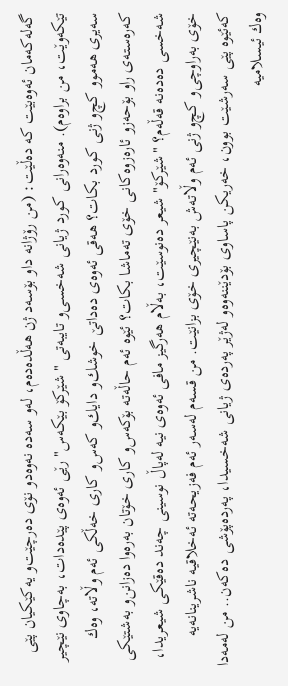گه‌له‌كه‌مان ئه‌وه‌بێت كه‌ ده‌ڵێت: (من رۆژانه‌ داو بۆسه‌د ژن هه‌ڵده‌ده‌م، له‌و سه‌ده‌ نه‌وه‌دو نۆی ده‌رچێت‌و یه‌كێكیان پێی تێكه‌وێت، من براوه‌م). منه‌وه‌رانی كورد ژیانی شه‌خسی‌و تایبه‌تی "شێركۆ بێكه‌س" رێی ئه‌وه‌ی پێده‌دات، به‌چاوی نێچیر سه‌یری هه‌موو كچ‌و ژنی كورد بكات؟ هه‌قی ئه‌وه‌ی ده‌داتێ‌ خوشك‌و دایك‌و كه‌س‌و كاری خه‌ڵكی ئه‌م وڵاته‌، وه‌ك كه‌ره‌سته‌ی راو بۆحه‌زو ئاره‌زوه‌كانی خۆی ته‌ماشا بكات؟ ئێوه‌ ئه‌م حاڵه‌ته‌ بۆكه‌س‌و كاری خۆتان به‌ره‌وا ده‌زانن‌و به‌شتێكی شه‌خسی ده‌ده‌نه‌ قه‌ڵه‌م؟ "شێركۆ" شیعر ده‌نوسێت، به‌ڵام هه‌رگیز مافی ئه‌وه‌ی نیه‌ له‌پاڵ نوسینی چه‌ند ده‌قێكی شیعریدا، خۆی به‌راوچی‌و كچ‌و ژنی ئه‌م وڵاته‌ش به‌نێچیری خۆی بزانێت. من قسه‌م له‌سه‌ر ئه‌م فه‌زیحه‌ته‌ ئه‌خلاقیه‌ ناشرینانه‌یه‌ كه‌ئێوه‌ پێی سه‌رشێت بوون، خه‌ریكن پاساوی بۆدێننه‌وه‌و له‌ژێر په‌رده‌ی ژیانی شه‌خسیدا، په‌رده‌پۆشی ده‌كه‌ن.. من له‌مه‌دا وه‌ك ئیسلامیه‌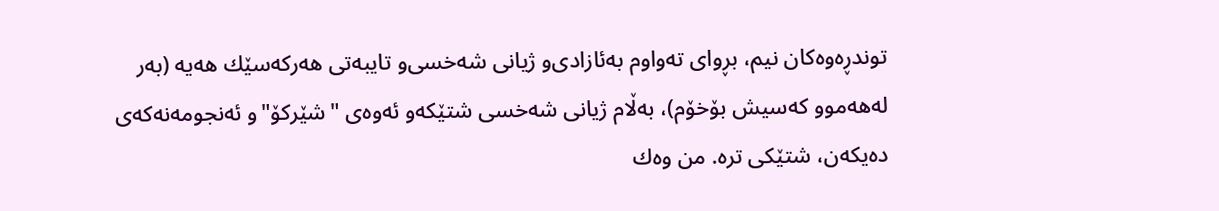توندڕه‌وه‌كان نیم، بڕوای ته‌واوم به‌ئازادی‌و ژیانی شه‌خسی‌و تایبه‌تی هه‌ركه‌سێك هه‌یه‌ (به‌ر له‌هه‌موو كه‌سیش بۆخۆم)، به‌ڵام ژیانی شه‌خسی شتێكه‌و ئه‌وه‌ی "شێركۆ"و ئه‌نجومه‌نه‌كه‌ی ده‌یكه‌ن، شتێكی تره‌. من وه‌ك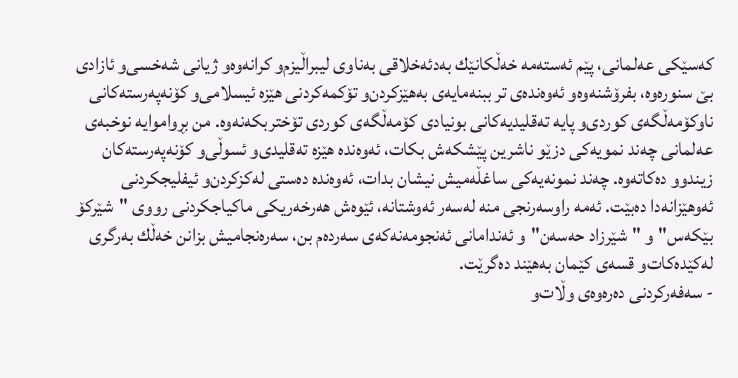كه‌سێكی عه‌لمانی، پێم ئه‌سته‌مه‌ خه‌ڵكانێك به‌دئه‌خلاقی به‌ناوی لیبراڵیزم‌و كرانه‌وه‌و ژیانی شه‌خسی‌و ئازادی بێ‌ سنوره‌وه‌، بفرۆشنه‌وه‌و ئه‌وه‌نده‌ی تر ببنه‌مایه‌ی به‌هێزكردن‌و تۆكمه‌كردنی هێزه‌ ئیسلامی‌و كۆنه‌په‌رسته‌كانی ناوكۆمه‌ڵگه‌ی كوردی‌و پایه‌ ته‌قلیدیه‌كانی بونیادی كۆمه‌ڵگه‌ی كوردی تۆختربكه‌نه‌وه‌. من بڕواموایه‌ نوخبه‌ی عه‌لمانی چه‌ند نمویه‌كی دزێو ناشرین پێشكه‌ش بكات، ئه‌وه‌نده‌ هێزه‌ ته‌قلیدی‌و ئسوڵی‌و كۆنه‌په‌رسته‌كان زیندوو ده‌كاته‌وه‌. چه‌ند نمونه‌یه‌كی ساغڵه‌میش نیشان بدات، ئه‌وه‌نده‌ ده‌ستی له‌كزكردن‌و ئیفلیجكردنی ئه‌وهێزانه‌دا ده‌بێت. ئه‌مه‌ راوسه‌رنجی منه‌ له‌سه‌ر ئه‌وشتانه‌، ئێوه‌ش هه‌رخه‌ریكی ماكیاجكردنی رووی "شێركۆ بێكه‌س"و "شێرزاد حه‌سه‌ن"و ئه‌ندامانی ئه‌نجومه‌نه‌كه‌ی سه‌رده‌م بن، سه‌ره‌نجامیش بزانن خه‌ڵك به‌رگری له‌كێده‌كات‌و قسه‌ی كێمان به‌هێند ده‌گرێت.
- سه‌فه‌ركردنی ده‌ره‌وه‌ی وڵات‌و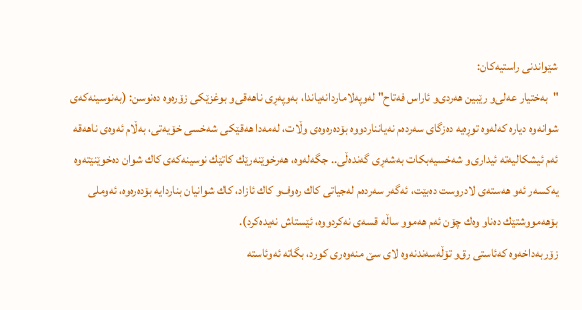شێواندنی راستیه‌كان:
"به‌ختیار عه‌لی‌و رێبین هه‌ردی‌و ئاراس فه‌تاح" له‌وپه‌لاماردانه‌یاندا، به‌وپه‌ڕی ناهه‌قی‌و بوغزێكی زۆره‌وه‌ ده‌نوسن: (به‌نوسینه‌كه‌ی شوانه‌وه‌ دیاره‌ كه‌له‌وه‌ توڕه‌یه‌ ده‌زگای سه‌رده‌م نه‌یانناردووه‌ بۆده‌ره‌وه‌ی وڵات، له‌مه‌دا هه‌قێكی شه‌خسی خۆیه‌تی، به‌ڵام ئه‌وه‌ی ناهه‌قه‌ ئه‌م ئیشكالیه‌ته‌ ئیداری‌و شه‌خسیه‌بكات به‌شه‌ڕی گه‌نده‌ڵی.. جگه‌له‌وه‌، هه‌رخوێنه‌رێك كاتێك نوسینه‌كه‌ی كاك شوان ده‌خوێنێته‌وه‌ یه‌كسه‌ر ئه‌و هه‌سته‌ی لادروست ده‌بێت، ئه‌گه‌ر سه‌رده‌م له‌جیاتی كاك ره‌وف‌و كاك ئازاد، كاك شوانیان بناردایه‌ بۆده‌ره‌وه‌، ئه‌وملی بۆهه‌مووشتێك ده‌ناو وه‌ك چۆن ئه‌م هه‌موو ساڵه‌ قسه‌ی نه‌كردووه‌، ئێستاش نه‌یده‌كرد).
زۆربه‌داخه‌وه‌ كه‌ئاستی رق‌و تۆڵه‌سه‌ندنه‌وه‌ لای سێ‌ منه‌وه‌ری كورد، بگاته‌ ئه‌وئاسته‌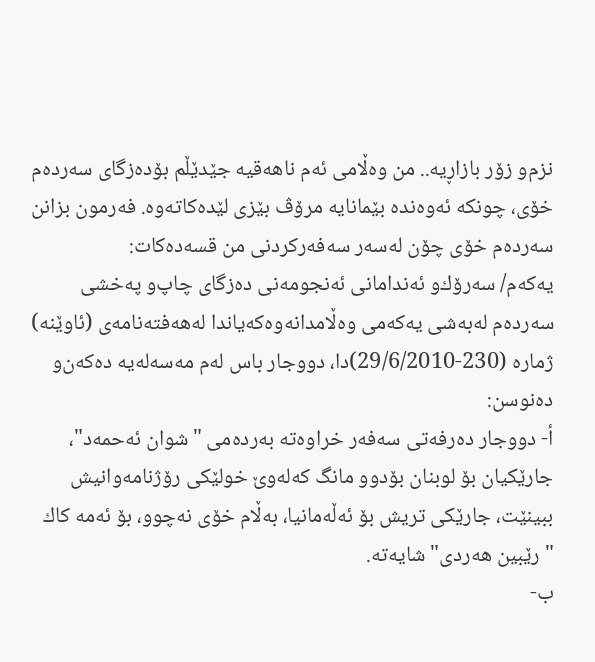نزم‌و زۆر بازاڕیه‌.. من وه‌ڵامی ئه‌م ناهه‌قیه‌ جێدێڵم بۆده‌زگای سه‌رده‌م خۆی، چونكه‌ ئه‌وه‌نده‌ بێمانایه‌ مرۆڤ بێزی لێده‌كاته‌وه‌. فه‌رمون بزانن سه‌رده‌م خۆی چۆن له‌سه‌ر سه‌فه‌ركردنی من قسه‌ده‌كات:
یه‌كه‌م/ سه‌رۆك‌و ئه‌ندامانی ئه‌نجومه‌نی ده‌زگای چاپ‌و په‌خشی سه‌رده‌م له‌به‌شی یه‌كه‌می وه‌ڵامدانه‌وه‌كه‌یاندا له‌هه‌فته‌نامه‌ی (ئاوێنه‌) ژماره‌ (230-29/6/2010)دا، دووجار باس له‌م مه‌سه‌له‌یه‌ ده‌كه‌ن‌و ده‌نوسن:
أ- دووجار ده‌رفه‌تی سه‌فه‌ر خراوه‌ته‌ به‌رده‌می "شوان ئه‌حمه‌د"، جارێكیان بۆ لوبنان بۆدوو مانگ كه‌له‌وێ‌ خولێكی رۆژنامه‌وانیش ببینێت، جارێكی تریش بۆ ئه‌ڵه‌مانیا، به‌ڵام خۆی نه‌چوو، بۆ ئه‌مه‌ كاك "رێبین هه‌ردی" شایه‌ته‌.
ب-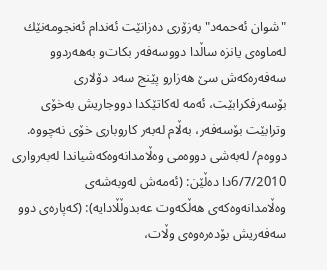"شوان ئه‌حمه‌د" به‌زۆری ده‌زانێت ئه‌ندام ئه‌نجومه‌نێك له‌ماوه‌ی یانزه‌ ساڵدا دووسه‌فه‌ر بكات‌و به‌هه‌ردوو سه‌فه‌ره‌كه‌ش سێ‌ هه‌زارو پێنج سه‌د دۆلاری بۆسه‌رفكرابێت، ئه‌مه‌ له‌كاتێكدا دووجاریش به‌خۆی وترابێت بۆسه‌فه‌ر، به‌ڵام له‌به‌ر كاروباری خۆی نه‌چووه‌.
دووه‌م/ له‌به‌شی دووه‌می وه‌ڵامدانه‌وه‌كه‌شیاندا له‌به‌رواری 6/7/2010دا ده‌ڵێن: (ئه‌مه‌ش له‌وبه‌شه‌ی وه‌ڵامدانه‌وه‌كه‌ی هه‌ڵكه‌وت عه‌بدوڵڵادایه‌): (كه‌پاره‌ی دوو سه‌فه‌ریش بۆده‌ره‌وه‌ی وڵات،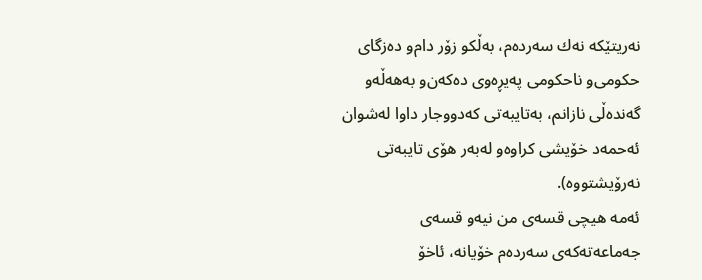نه‌ریتێكه‌ نه‌ك سه‌رده‌م، به‌ڵكو زۆر دام‌و ده‌زگای حكومی‌و ناحكومی په‌یڕه‌وی ده‌كه‌ن‌و به‌هه‌ڵه‌و گه‌نده‌ڵی نازانم، به‌تایبه‌تی كه‌دووجار داوا له‌شوان ئه‌حمه‌د خۆیشی كراوه‌و له‌به‌ر هۆی تایبه‌تی نه‌رۆیشتووه‌).
ئه‌مه‌ هیچی قسه‌ی من نیه‌و قسه‌ی جه‌ماعه‌ته‌كه‌ی سه‌رده‌م خۆیانه‌، ئاخۆ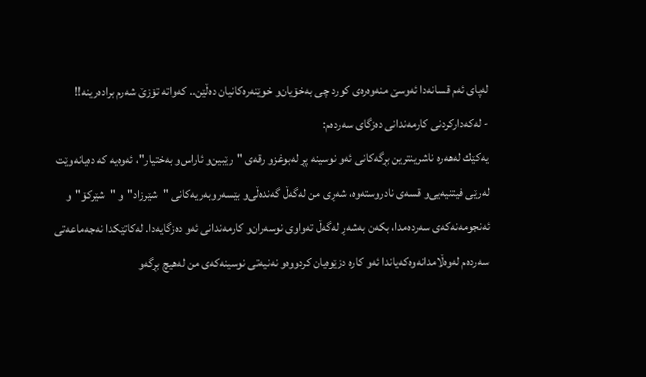له‌پای ئه‌م قسانه‌دا ئه‌وسێ‌ منه‌وه‌ره‌ی كورد چی به‌خۆیان‌و خوێنه‌ره‌كانیان ده‌ڵێن.. كه‌واته‌ تۆزێ‌ شه‌رم براده‌رینه‌!!
- له‌كه‌داركردنی كارمه‌ندانی ده‌زگای سه‌رده‌م:
یه‌كێك له‌هه‌ره‌ ناشرینترین بڕگه‌كانی ئه‌و نوسینه‌ پڕ له‌بوغزو رقه‌ی "رێبین‌و ئاراس‌و به‌ختیار"، ئه‌وه‌یه‌ كه‌ ده‌یانه‌وێت له‌رێی فیتنیه‌یی‌و قسه‌ی نادروسته‌وه‌، شه‌ڕی من له‌گه‌ڵ گه‌نده‌ڵی‌و بێسه‌روبه‌ریه‌كانی "شێرزاد"و "شێركۆ"و ئه‌نجومه‌نه‌كه‌ی سه‌رده‌مدا، بكه‌ن به‌شه‌ڕ له‌گه‌ڵ ته‌واوی نوسه‌ران‌و كارمه‌ندانی ئه‌و ده‌زگایه‌دا. له‌كاتێكدا نه‌جه‌ماعه‌تی سه‌رده‌م له‌وه‌ڵامدانه‌وه‌كه‌یاندا ئه‌و كاره‌ دزێوه‌یان كردووه‌و نه‌نیه‌تی نوسینه‌كه‌ی من له‌هیچ بڕگه‌و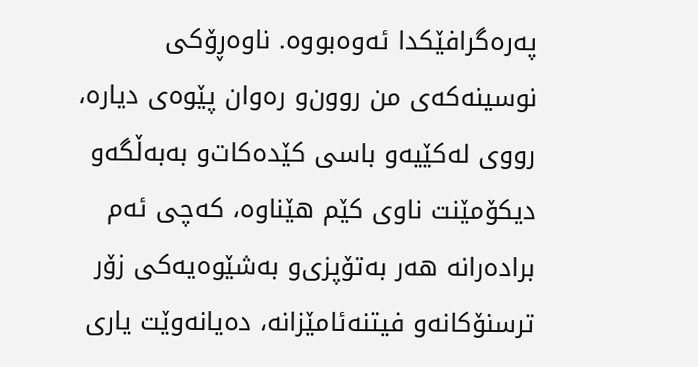په‌ره‌گرافێكدا ئه‌وه‌بووه‌. ناوه‌ڕۆكی نوسینه‌كه‌ی من روون‌و ره‌وان پێوه‌ی دیاره‌، رووی له‌كێیه‌و باسی كێده‌كات‌و به‌به‌ڵگه‌و دیكۆمێنت ناوی كێم هێناوه‌، كه‌چی ئه‌م براده‌رانه‌ هه‌ر به‌تۆپزی‌و به‌شێوه‌یه‌كی زۆر ترسنۆكانه‌و فیتنه‌ئامێزانه‌، ده‌یانه‌وێت یاری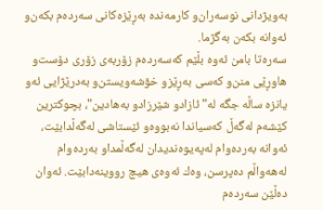به‌ویژدانی نوسه‌ران‌و كارمه‌نده‌ به‌ڕێزه‌كانی سه‌رده‌م بكه‌ن‌و ئه‌وانه‌ بكه‌ن به‌گژما.
سه‌ره‌تا بامن ئه‌وه‌ بڵێم كه‌سه‌رده‌م زۆربه‌ی زۆری دۆست‌و هاوڕێی منن‌و كه‌سی به‌ڕێزو خۆشه‌ویستن‌و به‌درێژایی ئه‌و یانزه‌ ساڵه‌ جگه‌ له‌"ئازادو شێرزادو به‌هادین"، بچوكترین كێشه‌م له‌گه‌ڵ كه‌سیاندا نه‌بووه‌و ئێستاشی له‌گه‌ڵدابێت، ئه‌وانه‌ به‌رده‌وام له‌په‌یوه‌ندیدان له‌گه‌ڵمداو به‌رده‌وام له‌هه‌واڵم ده‌پرسن، وه‌ك ئه‌وه‌ی هیچ رووینه‌دابێت. ئه‌وان ده‌ڵێن سه‌رده‌م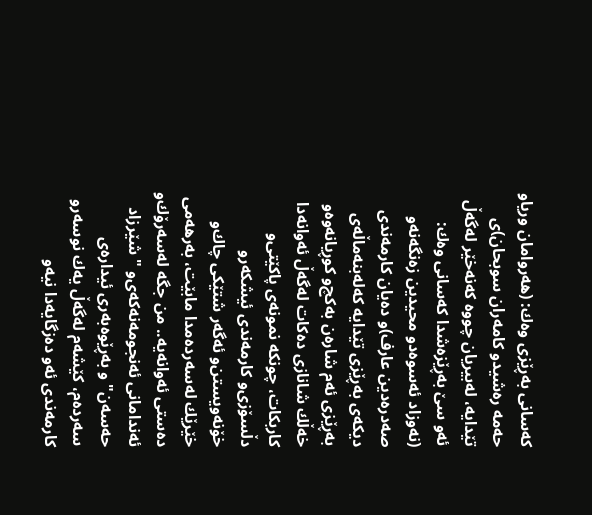كه‌سانی به‌ڕێزی وه‌ك: (هه‌روامان وریاو حه‌مه‌ ره‌شیدو كامه‌ران سوبحان)ی تێدایه‌، له‌بیریان چووه‌ كه‌نه‌خێر له‌گه‌ڵ ئه‌و سێ‌ به‌ڕێزه‌شدا كه‌سانی وه‌ك: (نه‌وزاد ئه‌سوه‌دو محیدین زه‌نگه‌نه‌و صه‌دره‌دین عارف)و ده‌یان كارمه‌ندی دیكه‌ی به‌ڕێزی تێدایه‌ كه‌له‌بنه‌ماڵه‌ی به‌ڕێزی ئه‌م شاره‌ن به‌كچ‌و كوڕیانه‌وه‌و خه‌ڵك شانازی ده‌كات له‌گه‌ڵ ئه‌وانه‌دا كاربكات، چونكه‌ نمونه‌ی پاكێتی‌و دڵسۆزی‌و كارمه‌ندی ئیشكه‌رو خۆنه‌ویستن‌و ئه‌گه‌ر شتێكی چاك‌و خێرێك له‌سه‌رده‌مدا مابێت، به‌رهه‌می ده‌ستی ئه‌وانه‌یه‌.. من جگه‌ له‌سه‌رۆك‌و ئه‌ندامانی ئه‌نجومه‌نه‌كه‌ی‌و "شێرزاد حه‌سه‌ن"و به‌ڕێوه‌به‌ری ئیداره‌ی سه‌رده‌م، كێشه‌م له‌گه‌ڵ یه‌ك نوسه‌رو كارمه‌ندی ئه‌و ده‌زگایه‌دا نیه‌و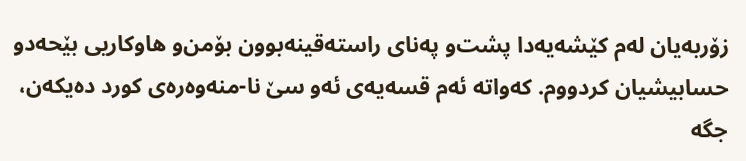زۆربه‌یان له‌م كێشه‌یه‌دا پشت‌و په‌نای راسته‌قینه‌بوون بۆمن‌و هاوكاریی بێحه‌دو حسابیشیان كردووم. كه‌واته‌ ئه‌م قسه‌یه‌ی ئه‌و سێ‌ نا-منه‌وه‌ره‌ی كورد ده‌یكه‌ن، جگه‌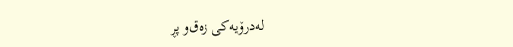له‌درۆیه‌كی زه‌ق‌و پڕ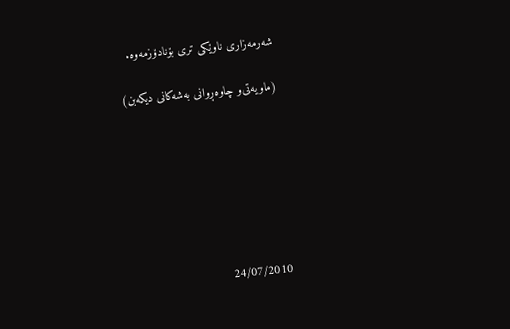شه‌رمه‌زاری ناوێكی تری بۆنادۆزمه‌وه‌.

(ماویه‌تی‌و چاوه‌ڕوانی به‌شه‌كانی دیكه‌بن)







24/07/2010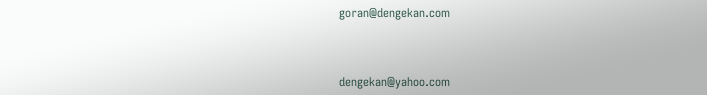goran@dengekan.com



dengekan@yahoo.com